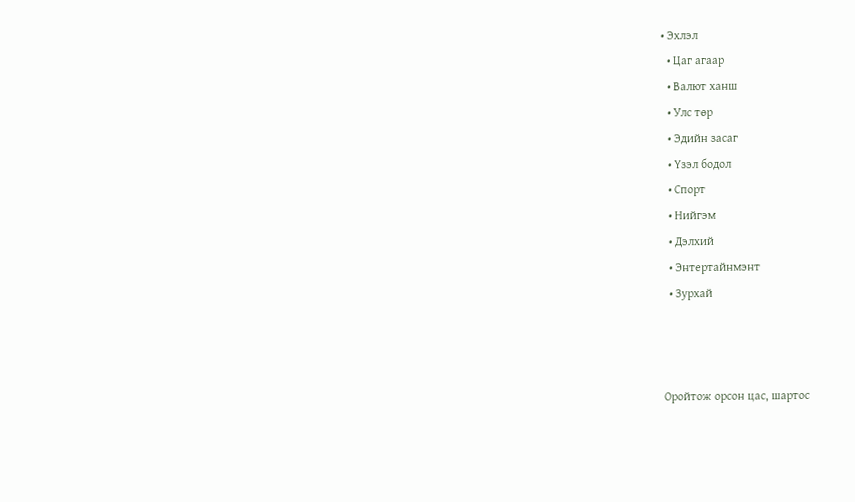• Эхлэл
  • Цаг агаар
  • Валют ханш
  • Улс төр
  • Эдийн засаг
  • Үзэл бодол
  • Спорт
  • Нийгэм
  • Дэлхий
  • Энтертайнмэнт
  • Зурхай



Оройтож орсон цас, шартос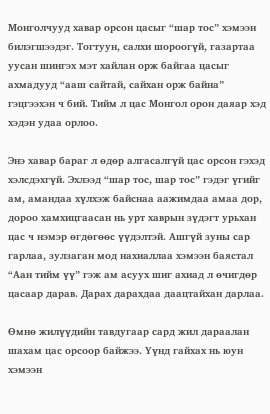Монголчууд хавар орсон цасыг “шар тос” хэмээн билэгшээдэг. Тогтуун, салхи шороогүй, газартаа уусан шингэх мэт хайлан орж байгаа цасыг ахмадууд “ааш сайтай, сайхан орж байна” гэцгээхэн ч бий. Тийм л цас Монгол орон даяар хэд хэдэн удаа орлоо.

Энэ хавар бараг л өдөр алгасалгүй цас орсон гэхэд хэлсдэхгүй. Эхлээд “шар тос, шар тос” гэдэг үгийг ам, амандаа хүлхэж байснаа аажимдаа амаа дор, дороо хамхицгаасан нь урт хаврын зүдэгт урьхан цас ч нэмэр өгдөгөөс үүдэлтэй. Ашгүй зуны сар гарлаа, зулзаган мод нахиаллаа хэмээн баястал “Аан тийм үү” гэж ам асуух шиг ахиад л өчигдөр цасаар дарав. Дарах дарахдаа даацтайхан дарлаа.

Өмнө жилүүдийн тавдугаар сард жил дараалан шахам цас орсоор байжээ. Үүнд гайхах нь юун хэмээн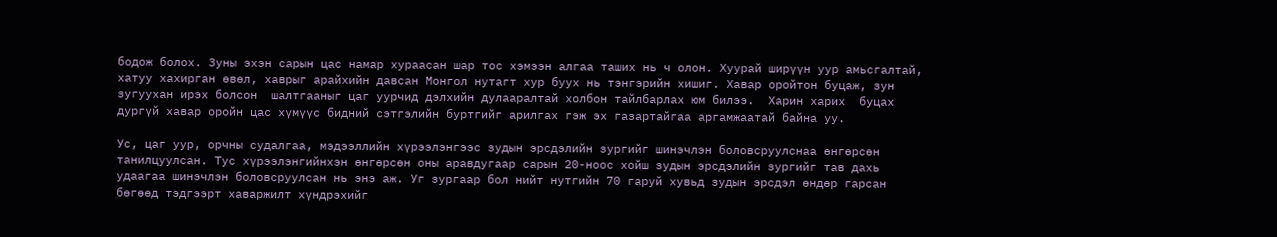бодож болох. Зуны эхэн сарын цас намар хураасан шар тос хэмээн алгаа таших нь ч олон. Хуурай ширүүн уур амьсгалтай, хатуу хахирган өвөл, хаврыг арайхийн давсан Монгол нутагт хур буух нь тэнгэрийн хишиг. Хавар оройтон буцаж, зун зугуухан ирэх болсон  шалтгааныг цаг уурчид дэлхийн дулааралтай холбон тайлбарлах юм билээ.  Харин харих  буцах дургүй хавар оройн цас хүмүүс бидний сэтгэлийн буртгийг арилгах гэж эх газартайгаа аргамжаатай байна уу.

Ус, цаг уур, орчны судалгаа, мэдээллийн хүрээлэнгээс зудын эрсдэлийн зургийг шинэчлэн боловсруулснаа өнгөрсөн танилцуулсан. Тус хүрээлэнгийнхэн өнгөрсөн оны аравдугаар сарын 20-ноос хойш зудын эрсдэлийн зургийг тав дахь удаагаа шинэчлэн боловсруулсан нь энэ аж. Уг зургаар бол нийт нутгийн 70 гаруй хувьд зудын эрсдэл өндөр гарсан бөгөөд тэдгээрт хаваржилт хүндрэхийг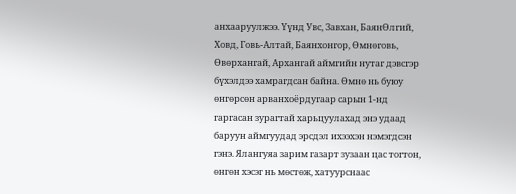анхааруулжээ. Үүнд Увс, Завхан, БаянӨлгий, Ховд, Говь-Алтай, Баянхонгор, Өмнөговь, Өвөрхангай, Архангай аймгийн нутаг дэвсгэр бүхэлдээ хамрагдсан байна. Өмнө нь буюу өнгөрсөн арванхоёрдугаар сарын 1-нд гаргасан зурагтай харьцуулахад энэ удаад баруун аймгуудад эрсдэл ихээхэн нэмэгдсэн гэнэ. Ялангуяа зарим газарт зузаан цас тогтон, өнгөн хэсэг нь мөстөж, хатуурснаас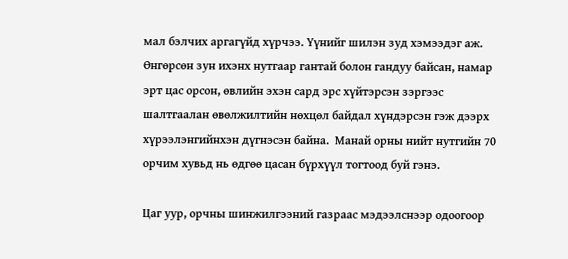мал бэлчих аргагүйд хүрчээ. Үүнийг шилэн зуд хэмээдэг аж. Өнгөрсөн зун ихэнх нутгаар гантай болон гандуу байсан, намар эрт цас орсон, өвлийн эхэн сард эрс хүйтэрсэн зэргээс шалтгаалан өвөлжилтийн нөхцөл байдал хүндэрсэн гэж дээрх хүрээлэнгийнхэн дүгнэсэн байна.  Манай орны нийт нутгийн 70 орчим хувьд нь өдгөө цасан бүрхүүл тогтоод буй гэнэ.

Цаг уур, орчны шинжилгээний газраас мэдээлснээр одоогоор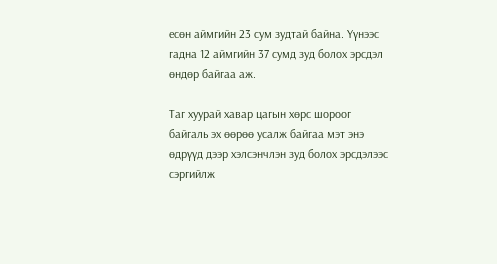есөн аймгийн 23 сум зудтай байна. Үүнээс гадна 12 аймгийн 37 сумд зуд болох эрсдэл өндөр байгаа аж.

Таг хуурай хавар цагын хөрс шороог байгаль эх өөрөө усалж байгаа мэт энэ өдрүүд дээр хэлсэнчлэн зуд болох эрсдэлээс сэргийлж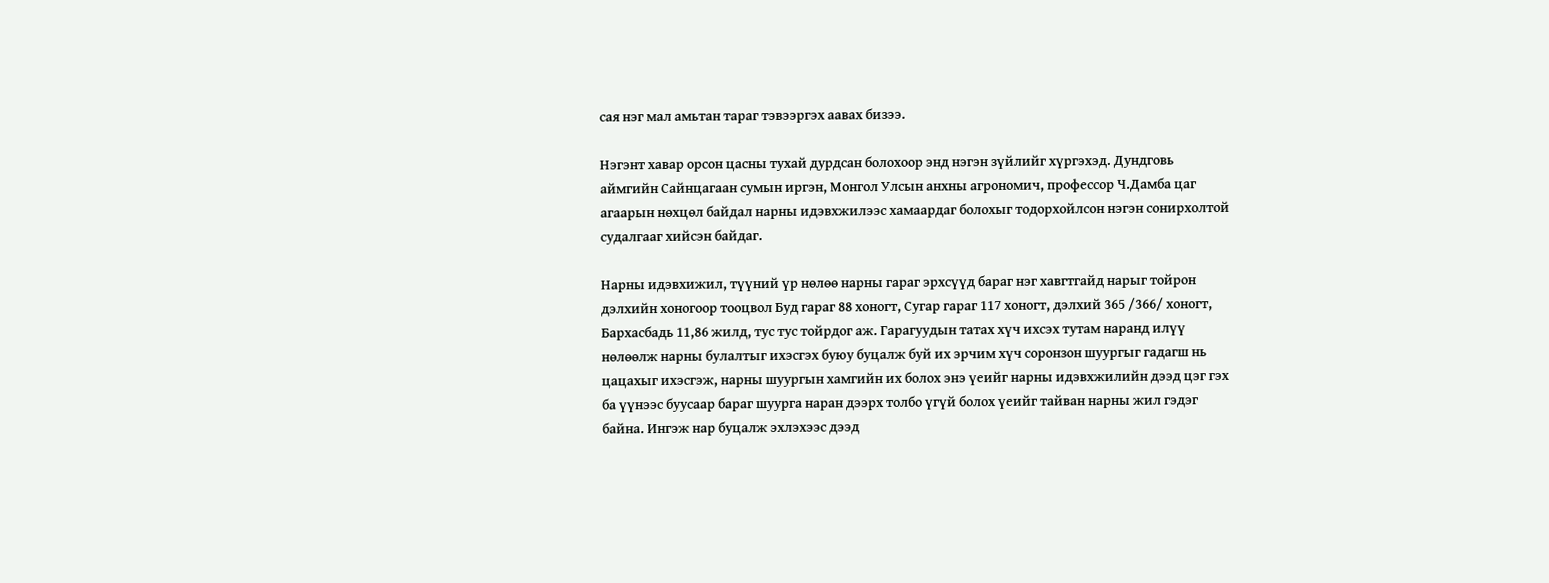сая нэг мал амьтан тараг тэвээргэх аавах бизээ.

Нэгэнт хавар орсон цасны тухай дурдсан болохоор энд нэгэн зүйлийг хүргэхэд. Дундговь аймгийн Сайнцагаан сумын иргэн, Монгол Улсын анхны агрономич, профессор Ч.Дамба цаг агаарын нөхцөл байдал нарны идэвхжилээс хамаардаг болохыг тодорхойлсон нэгэн сонирхолтой судалгааг хийсэн байдаг.

Нарны идэвхижил, түүний үр нөлөө нарны гараг эрхсүүд бараг нэг хавгтгайд нарыг тойрон дэлхийн хоногоор тооцвол Буд гараг 88 хоногт, Сугар гараг 117 хоногт, дэлхий 365 /366/ хоногт, Бархасбадь 11,86 жилд, тус тус тойрдог аж. Гарагуудын татах хүч ихсэх тутам наранд илүү нөлөөлж нарны булалтыг ихэсгэх буюу буцалж буй их эрчим хүч соронзон шуургыг гадагш нь цацахыг ихэсгэж, нарны шуургын хамгийн их болох энэ үеийг нарны идэвхжилийн дээд цэг гэх ба үүнээс буусаар бараг шуурга наран дээрх толбо үгүй болох үеийг тайван нарны жил гэдэг байна. Ингэж нар буцалж эхлэхээс дээд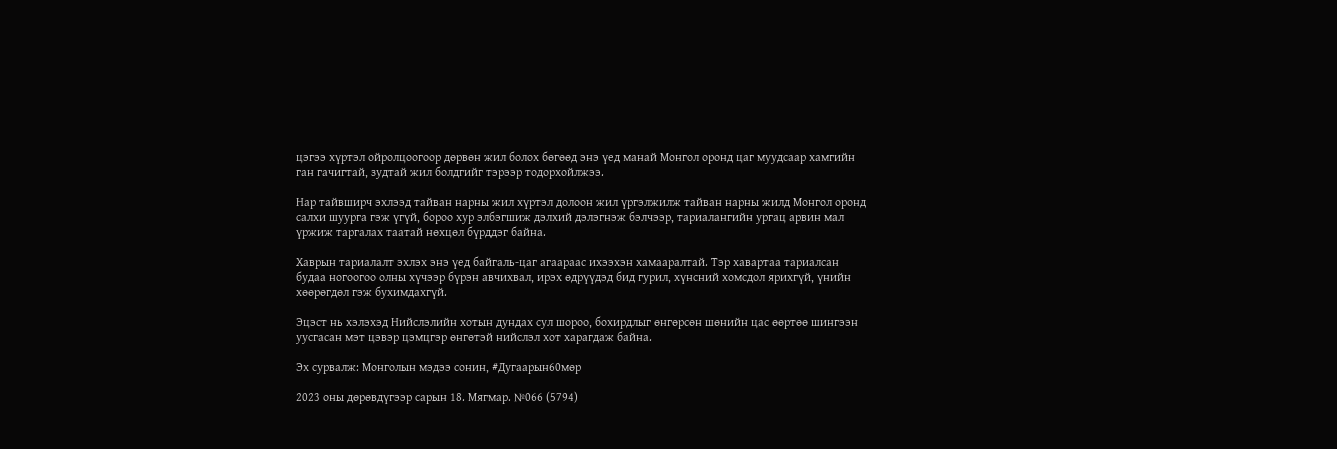цэгээ хүртэл ойролцоогоор дөрвөн жил болох бөгөөд энэ үед манай Монгол оронд цаг муудсаар хамгийн ган гачигтай, зудтай жил болдгийг тэрээр тодорхойлжээ.

Нар тайвширч эхлээд тайван нарны жил хүртэл долоон жил үргэлжилж тайван нарны жилд Монгол оронд салхи шуурга гэж үгүй, бороо хур элбэгшиж дэлхий дэлэгнэж бэлчээр, тариалангийн ургац арвин мал үржиж таргалах таатай нөхцөл бүрддэг байна.

Хаврын тариалалт эхлэх энэ үед байгаль-цаг агаараас ихээхэн хамааралтай. Тэр хавартаа тариалсан будаа ногоогоо олны хүчээр бүрэн авчихвал, ирэх өдрүүдэд бид гурил, хүнсний хомсдол ярихгүй, үнийн хөөрөгдөл гэж бухимдахгүй.

Эцэст нь хэлэхэд Нийслэлийн хотын дундах сул шороо, бохирдлыг өнгөрсөн шөнийн цас өөртөө шингээн уусгасан мэт цэвэр цэмцгэр өнгөтэй нийслэл хот харагдаж байна.

Эх сурвалж: Монголын мэдээ сонин, #Дугаарын60мөр

2023 оны дөрөвдүгээр сарын 18. Мягмар. №066 (5794)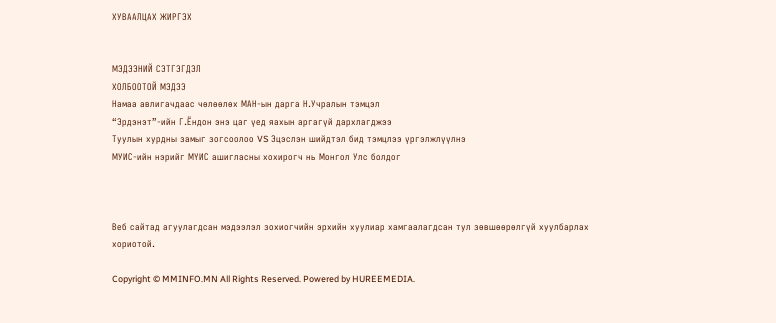ХУВААЛЦАХ ЖИРГЭХ


МЭДЭЭНИЙ СЭТГЭГДЭЛ
ХОЛБООТОЙ МЭДЭЭ
Намаа авлигачдаас чөлөөлөх МАН-ын дарга Н.Учралын тэмцэл
“Эрдэнэт”-ийн Г.Ёндон энэ цаг үед яахын аргагүй дархлагджээ
Туулын хурдны замыг зогсоолоо VS Эцэслэн шийдтэл бид тэмцлээ үргэлжлүүлнэ
МУИС-ийн нэрийг МҮИС ашигласны хохирогч нь Монгол Улс болдог



Веб сайтад агуулагдсан мэдээлэл зохиогчийн эрхийн хуулиар хамгаалагдсан тул зөвшөөрөлгүй хуулбарлах хориотой.

Copyright © MMINFO.MN All Rights Reserved. Powered by HUREEMEDIA.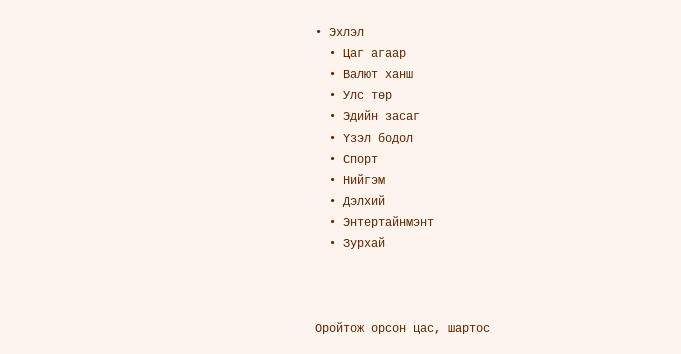• Эхлэл
  • Цаг агаар
  • Валют ханш
  • Улс төр
  • Эдийн засаг
  • Үзэл бодол
  • Спорт
  • Нийгэм
  • Дэлхий
  • Энтертайнмэнт
  • Зурхай



Оройтож орсон цас, шартос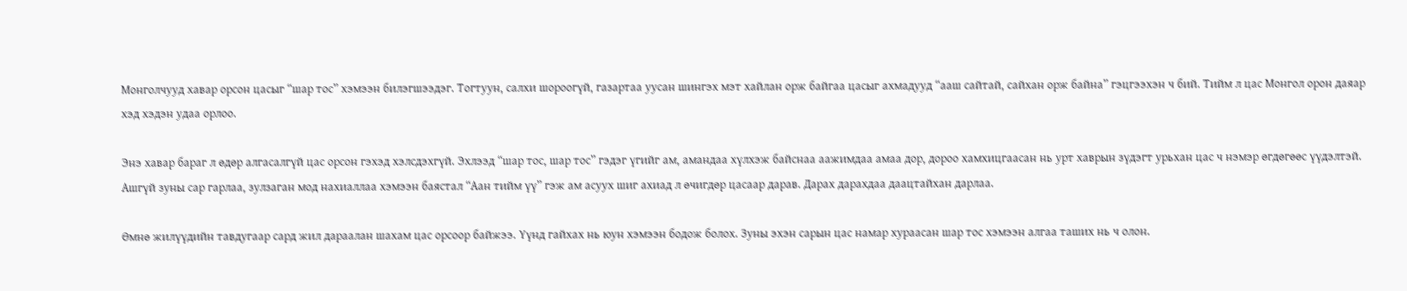Монголчууд хавар орсон цасыг “шар тос” хэмээн билэгшээдэг. Тогтуун, салхи шороогүй, газартаа уусан шингэх мэт хайлан орж байгаа цасыг ахмадууд “ааш сайтай, сайхан орж байна” гэцгээхэн ч бий. Тийм л цас Монгол орон даяар хэд хэдэн удаа орлоо.

Энэ хавар бараг л өдөр алгасалгүй цас орсон гэхэд хэлсдэхгүй. Эхлээд “шар тос, шар тос” гэдэг үгийг ам, амандаа хүлхэж байснаа аажимдаа амаа дор, дороо хамхицгаасан нь урт хаврын зүдэгт урьхан цас ч нэмэр өгдөгөөс үүдэлтэй. Ашгүй зуны сар гарлаа, зулзаган мод нахиаллаа хэмээн баястал “Аан тийм үү” гэж ам асуух шиг ахиад л өчигдөр цасаар дарав. Дарах дарахдаа даацтайхан дарлаа.

Өмнө жилүүдийн тавдугаар сард жил дараалан шахам цас орсоор байжээ. Үүнд гайхах нь юун хэмээн бодож болох. Зуны эхэн сарын цас намар хураасан шар тос хэмээн алгаа таших нь ч олон.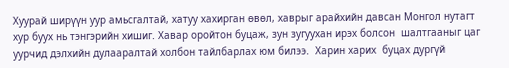Хуурай ширүүн уур амьсгалтай, хатуу хахирган өвөл, хаврыг арайхийн давсан Монгол нутагт хур буух нь тэнгэрийн хишиг. Хавар оройтон буцаж, зун зугуухан ирэх болсон  шалтгааныг цаг уурчид дэлхийн дулааралтай холбон тайлбарлах юм билээ.  Харин харих  буцах дургүй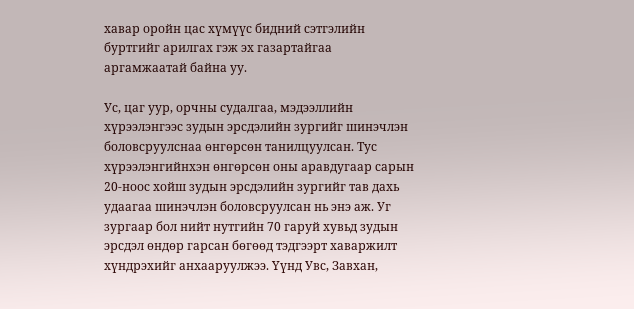хавар оройн цас хүмүүс бидний сэтгэлийн буртгийг арилгах гэж эх газартайгаа аргамжаатай байна уу.

Ус, цаг уур, орчны судалгаа, мэдээллийн хүрээлэнгээс зудын эрсдэлийн зургийг шинэчлэн боловсруулснаа өнгөрсөн танилцуулсан. Тус хүрээлэнгийнхэн өнгөрсөн оны аравдугаар сарын 20-ноос хойш зудын эрсдэлийн зургийг тав дахь удаагаа шинэчлэн боловсруулсан нь энэ аж. Уг зургаар бол нийт нутгийн 70 гаруй хувьд зудын эрсдэл өндөр гарсан бөгөөд тэдгээрт хаваржилт хүндрэхийг анхааруулжээ. Үүнд Увс, Завхан,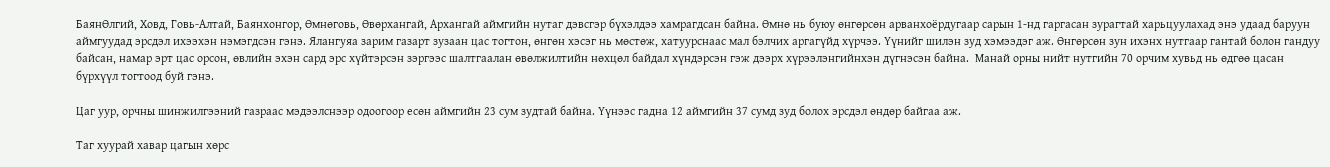БаянӨлгий, Ховд, Говь-Алтай, Баянхонгор, Өмнөговь, Өвөрхангай, Архангай аймгийн нутаг дэвсгэр бүхэлдээ хамрагдсан байна. Өмнө нь буюу өнгөрсөн арванхоёрдугаар сарын 1-нд гаргасан зурагтай харьцуулахад энэ удаад баруун аймгуудад эрсдэл ихээхэн нэмэгдсэн гэнэ. Ялангуяа зарим газарт зузаан цас тогтон, өнгөн хэсэг нь мөстөж, хатуурснаас мал бэлчих аргагүйд хүрчээ. Үүнийг шилэн зуд хэмээдэг аж. Өнгөрсөн зун ихэнх нутгаар гантай болон гандуу байсан, намар эрт цас орсон, өвлийн эхэн сард эрс хүйтэрсэн зэргээс шалтгаалан өвөлжилтийн нөхцөл байдал хүндэрсэн гэж дээрх хүрээлэнгийнхэн дүгнэсэн байна.  Манай орны нийт нутгийн 70 орчим хувьд нь өдгөө цасан бүрхүүл тогтоод буй гэнэ.

Цаг уур, орчны шинжилгээний газраас мэдээлснээр одоогоор есөн аймгийн 23 сум зудтай байна. Үүнээс гадна 12 аймгийн 37 сумд зуд болох эрсдэл өндөр байгаа аж.

Таг хуурай хавар цагын хөрс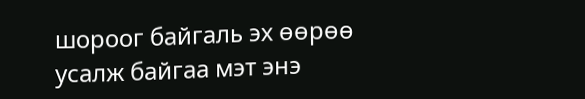шороог байгаль эх өөрөө усалж байгаа мэт энэ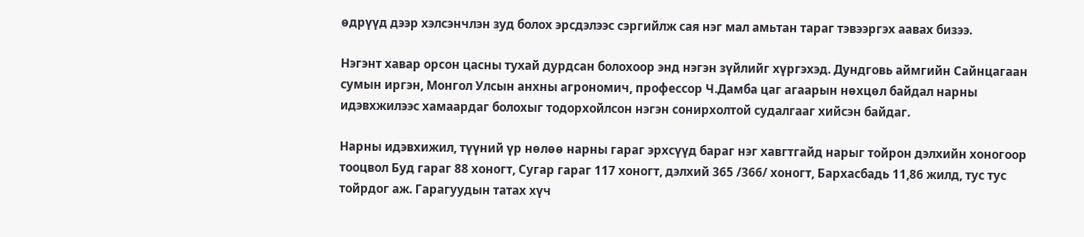өдрүүд дээр хэлсэнчлэн зуд болох эрсдэлээс сэргийлж сая нэг мал амьтан тараг тэвээргэх аавах бизээ.

Нэгэнт хавар орсон цасны тухай дурдсан болохоор энд нэгэн зүйлийг хүргэхэд. Дундговь аймгийн Сайнцагаан сумын иргэн, Монгол Улсын анхны агрономич, профессор Ч.Дамба цаг агаарын нөхцөл байдал нарны идэвхжилээс хамаардаг болохыг тодорхойлсон нэгэн сонирхолтой судалгааг хийсэн байдаг.

Нарны идэвхижил, түүний үр нөлөө нарны гараг эрхсүүд бараг нэг хавгтгайд нарыг тойрон дэлхийн хоногоор тооцвол Буд гараг 88 хоногт, Сугар гараг 117 хоногт, дэлхий 365 /366/ хоногт, Бархасбадь 11,86 жилд, тус тус тойрдог аж. Гарагуудын татах хүч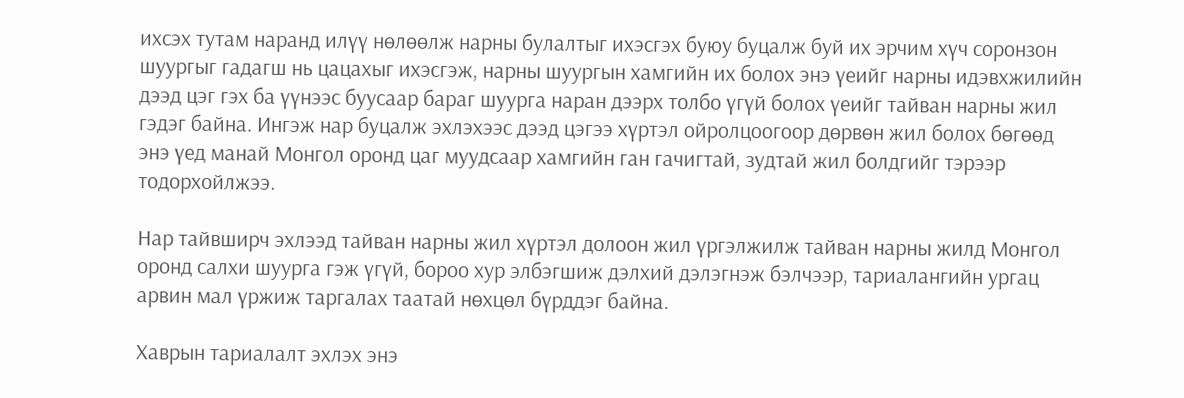ихсэх тутам наранд илүү нөлөөлж нарны булалтыг ихэсгэх буюу буцалж буй их эрчим хүч соронзон шуургыг гадагш нь цацахыг ихэсгэж, нарны шуургын хамгийн их болох энэ үеийг нарны идэвхжилийн дээд цэг гэх ба үүнээс буусаар бараг шуурга наран дээрх толбо үгүй болох үеийг тайван нарны жил гэдэг байна. Ингэж нар буцалж эхлэхээс дээд цэгээ хүртэл ойролцоогоор дөрвөн жил болох бөгөөд энэ үед манай Монгол оронд цаг муудсаар хамгийн ган гачигтай, зудтай жил болдгийг тэрээр тодорхойлжээ.

Нар тайвширч эхлээд тайван нарны жил хүртэл долоон жил үргэлжилж тайван нарны жилд Монгол оронд салхи шуурга гэж үгүй, бороо хур элбэгшиж дэлхий дэлэгнэж бэлчээр, тариалангийн ургац арвин мал үржиж таргалах таатай нөхцөл бүрддэг байна.

Хаврын тариалалт эхлэх энэ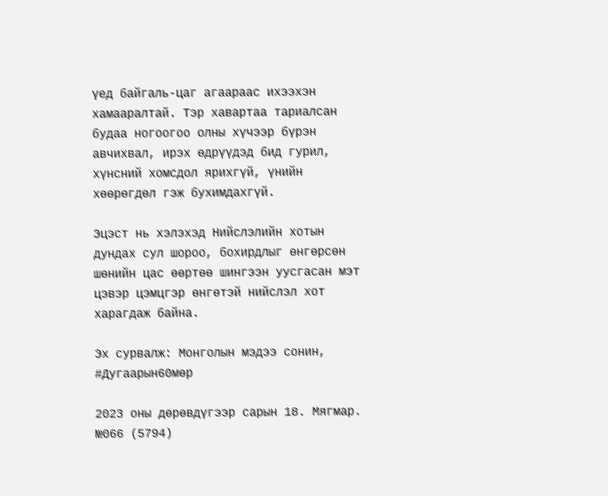үед байгаль-цаг агаараас ихээхэн хамааралтай. Тэр хавартаа тариалсан будаа ногоогоо олны хүчээр бүрэн авчихвал, ирэх өдрүүдэд бид гурил, хүнсний хомсдол ярихгүй, үнийн хөөрөгдөл гэж бухимдахгүй.

Эцэст нь хэлэхэд Нийслэлийн хотын дундах сул шороо, бохирдлыг өнгөрсөн шөнийн цас өөртөө шингээн уусгасан мэт цэвэр цэмцгэр өнгөтэй нийслэл хот харагдаж байна.

Эх сурвалж: Монголын мэдээ сонин, #Дугаарын60мөр

2023 оны дөрөвдүгээр сарын 18. Мягмар. №066 (5794)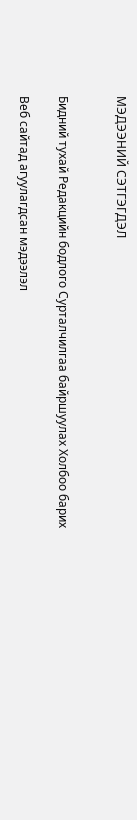МЭДЭЭНИЙ СЭТГЭГДЭЛ


Бидний тухай Редакцийн бодлого Сурталчилгаа байршуулах Холбоо барих

Веб сайтад агуулагдсан мэдээлэл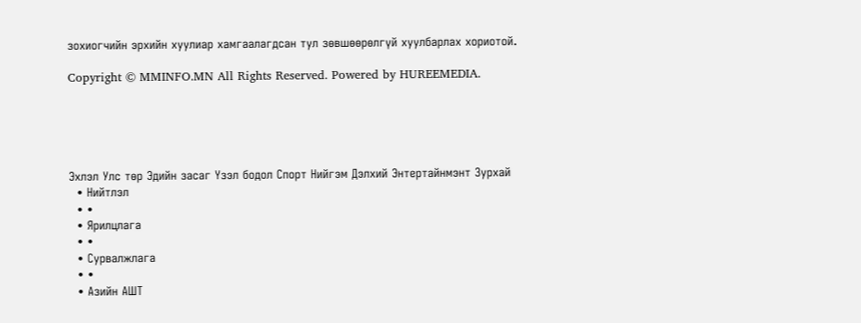зохиогчийн эрхийн хуулиар хамгаалагдсан тул зөвшөөрөлгүй хуулбарлах хориотой.

Copyright © MMINFO.MN All Rights Reserved. Powered by HUREEMEDIA.





Эхлэл Улс төр Эдийн засаг Үзэл бодол Спорт Нийгэм Дэлхий Энтертайнмэнт Зурхай
  • Нийтлэл
  • •
  • Ярилцлага
  • •
  • Сурвалжлага
  • •
  • Азийн АШТ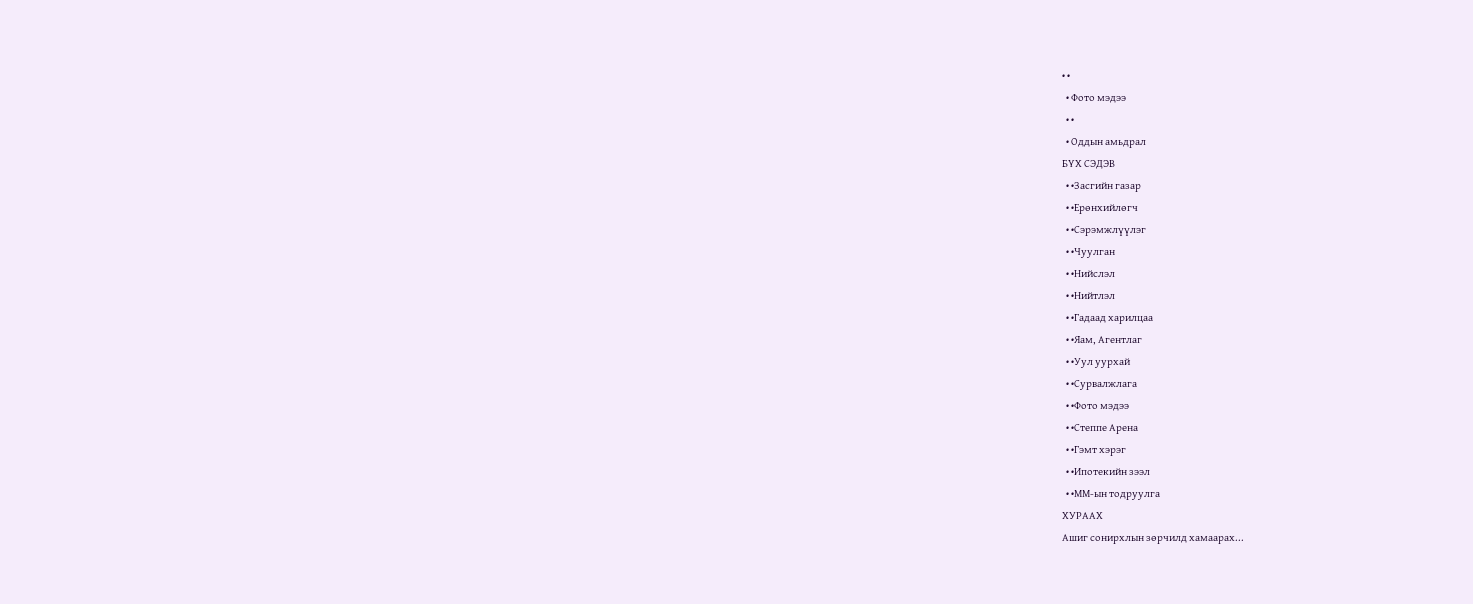• •
  • Фото мэдээ
  • •
  • Оддын амьдрал
БҮХ СЭДЭВ
  • •Засгийн газар
  • •Ерөнхийлөгч
  • •Сэрэмжлүүлэг
  • •Чуулган
  • •Нийслэл
  • •Нийтлэл
  • •Гадаад харилцаа
  • •Яам, Агентлаг
  • •Уул уурхай
  • •Сурвалжлага
  • •Фото мэдээ
  • •Степпе Арена
  • •Гэмт хэрэг
  • •Ипотекийн зээл
  • •ММ-ын тодруулга
ХУРААХ
Ашиг сонирхлын зөрчилд хамаарах...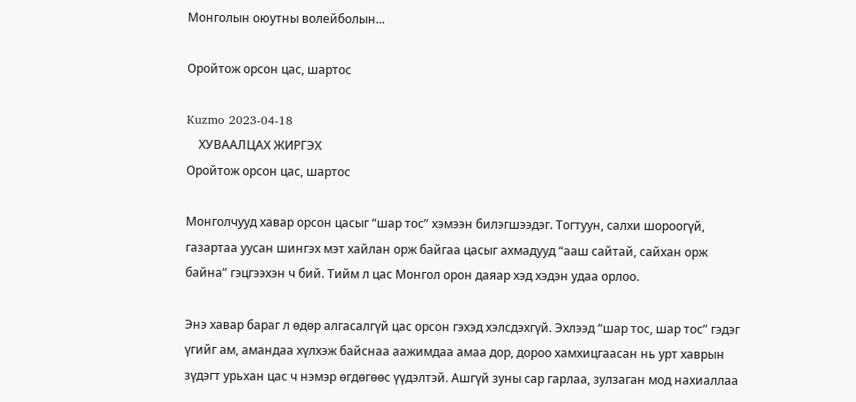Монголын оюутны волейболын...

Оройтож орсон цас, шартос

Kuzmo 2023-04-18
    ХУВААЛЦАХ ЖИРГЭХ
Оройтож орсон цас, шартос

Монголчууд хавар орсон цасыг “шар тос” хэмээн билэгшээдэг. Тогтуун, салхи шороогүй, газартаа уусан шингэх мэт хайлан орж байгаа цасыг ахмадууд “ааш сайтай, сайхан орж байна” гэцгээхэн ч бий. Тийм л цас Монгол орон даяар хэд хэдэн удаа орлоо.

Энэ хавар бараг л өдөр алгасалгүй цас орсон гэхэд хэлсдэхгүй. Эхлээд “шар тос, шар тос” гэдэг үгийг ам, амандаа хүлхэж байснаа аажимдаа амаа дор, дороо хамхицгаасан нь урт хаврын зүдэгт урьхан цас ч нэмэр өгдөгөөс үүдэлтэй. Ашгүй зуны сар гарлаа, зулзаган мод нахиаллаа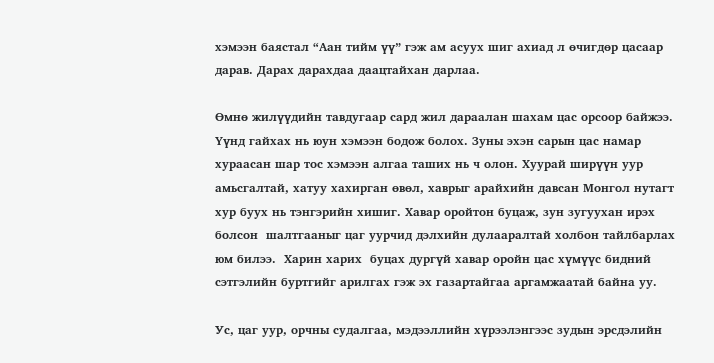хэмээн баястал “Аан тийм үү” гэж ам асуух шиг ахиад л өчигдөр цасаар дарав. Дарах дарахдаа даацтайхан дарлаа.

Өмнө жилүүдийн тавдугаар сард жил дараалан шахам цас орсоор байжээ. Үүнд гайхах нь юун хэмээн бодож болох. Зуны эхэн сарын цас намар хураасан шар тос хэмээн алгаа таших нь ч олон. Хуурай ширүүн уур амьсгалтай, хатуу хахирган өвөл, хаврыг арайхийн давсан Монгол нутагт хур буух нь тэнгэрийн хишиг. Хавар оройтон буцаж, зун зугуухан ирэх болсон  шалтгааныг цаг уурчид дэлхийн дулааралтай холбон тайлбарлах юм билээ.  Харин харих  буцах дургүй хавар оройн цас хүмүүс бидний сэтгэлийн буртгийг арилгах гэж эх газартайгаа аргамжаатай байна уу.

Ус, цаг уур, орчны судалгаа, мэдээллийн хүрээлэнгээс зудын эрсдэлийн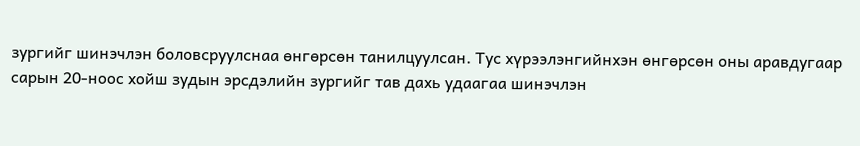зургийг шинэчлэн боловсруулснаа өнгөрсөн танилцуулсан. Тус хүрээлэнгийнхэн өнгөрсөн оны аравдугаар сарын 20-ноос хойш зудын эрсдэлийн зургийг тав дахь удаагаа шинэчлэн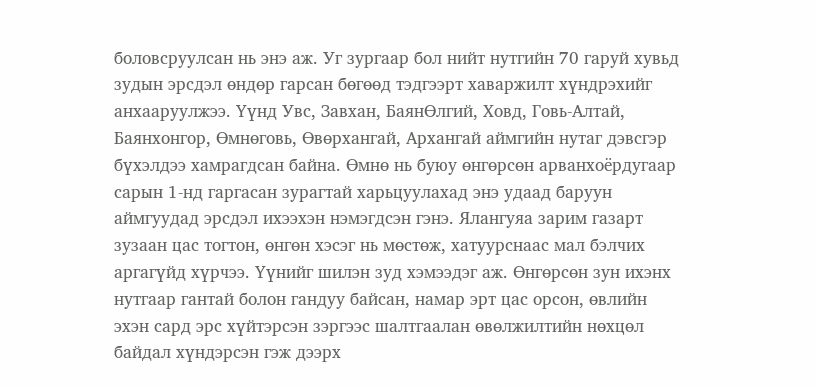боловсруулсан нь энэ аж. Уг зургаар бол нийт нутгийн 70 гаруй хувьд зудын эрсдэл өндөр гарсан бөгөөд тэдгээрт хаваржилт хүндрэхийг анхааруулжээ. Үүнд Увс, Завхан, БаянӨлгий, Ховд, Говь-Алтай, Баянхонгор, Өмнөговь, Өвөрхангай, Архангай аймгийн нутаг дэвсгэр бүхэлдээ хамрагдсан байна. Өмнө нь буюу өнгөрсөн арванхоёрдугаар сарын 1-нд гаргасан зурагтай харьцуулахад энэ удаад баруун аймгуудад эрсдэл ихээхэн нэмэгдсэн гэнэ. Ялангуяа зарим газарт зузаан цас тогтон, өнгөн хэсэг нь мөстөж, хатуурснаас мал бэлчих аргагүйд хүрчээ. Үүнийг шилэн зуд хэмээдэг аж. Өнгөрсөн зун ихэнх нутгаар гантай болон гандуу байсан, намар эрт цас орсон, өвлийн эхэн сард эрс хүйтэрсэн зэргээс шалтгаалан өвөлжилтийн нөхцөл байдал хүндэрсэн гэж дээрх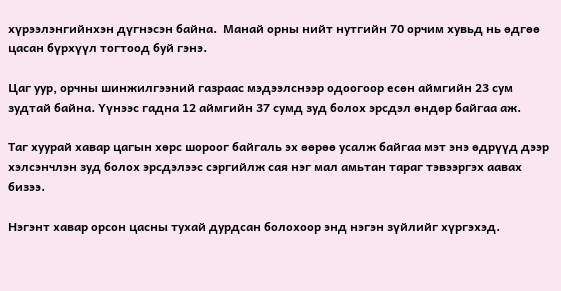хүрээлэнгийнхэн дүгнэсэн байна.  Манай орны нийт нутгийн 70 орчим хувьд нь өдгөө цасан бүрхүүл тогтоод буй гэнэ.

Цаг уур, орчны шинжилгээний газраас мэдээлснээр одоогоор есөн аймгийн 23 сум зудтай байна. Үүнээс гадна 12 аймгийн 37 сумд зуд болох эрсдэл өндөр байгаа аж.

Таг хуурай хавар цагын хөрс шороог байгаль эх өөрөө усалж байгаа мэт энэ өдрүүд дээр хэлсэнчлэн зуд болох эрсдэлээс сэргийлж сая нэг мал амьтан тараг тэвээргэх аавах бизээ.

Нэгэнт хавар орсон цасны тухай дурдсан болохоор энд нэгэн зүйлийг хүргэхэд.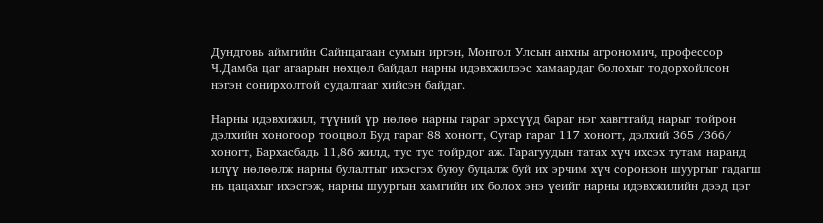Дундговь аймгийн Сайнцагаан сумын иргэн, Монгол Улсын анхны агрономич, профессор Ч.Дамба цаг агаарын нөхцөл байдал нарны идэвхжилээс хамаардаг болохыг тодорхойлсон нэгэн сонирхолтой судалгааг хийсэн байдаг.

Нарны идэвхижил, түүний үр нөлөө нарны гараг эрхсүүд бараг нэг хавгтгайд нарыг тойрон дэлхийн хоногоор тооцвол Буд гараг 88 хоногт, Сугар гараг 117 хоногт, дэлхий 365 /366/ хоногт, Бархасбадь 11,86 жилд, тус тус тойрдог аж. Гарагуудын татах хүч ихсэх тутам наранд илүү нөлөөлж нарны булалтыг ихэсгэх буюу буцалж буй их эрчим хүч соронзон шуургыг гадагш нь цацахыг ихэсгэж, нарны шуургын хамгийн их болох энэ үеийг нарны идэвхжилийн дээд цэг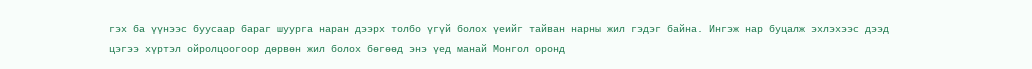гэх ба үүнээс буусаар бараг шуурга наран дээрх толбо үгүй болох үеийг тайван нарны жил гэдэг байна. Ингэж нар буцалж эхлэхээс дээд цэгээ хүртэл ойролцоогоор дөрвөн жил болох бөгөөд энэ үед манай Монгол оронд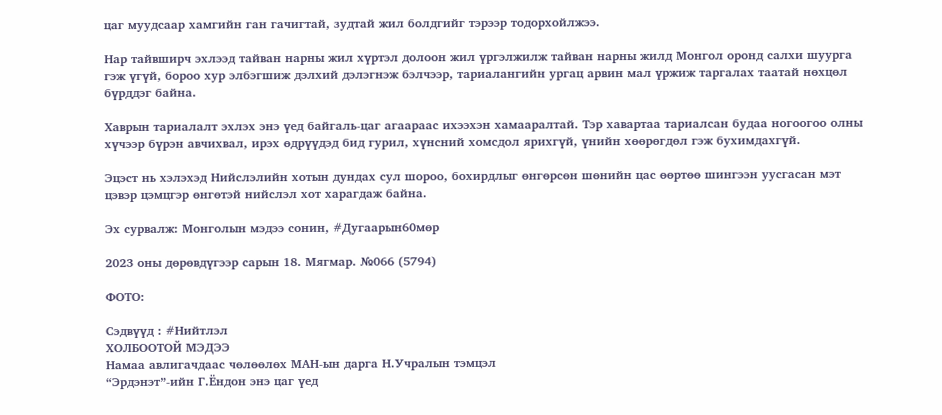цаг муудсаар хамгийн ган гачигтай, зудтай жил болдгийг тэрээр тодорхойлжээ.

Нар тайвширч эхлээд тайван нарны жил хүртэл долоон жил үргэлжилж тайван нарны жилд Монгол оронд салхи шуурга гэж үгүй, бороо хур элбэгшиж дэлхий дэлэгнэж бэлчээр, тариалангийн ургац арвин мал үржиж таргалах таатай нөхцөл бүрддэг байна.

Хаврын тариалалт эхлэх энэ үед байгаль-цаг агаараас ихээхэн хамааралтай. Тэр хавартаа тариалсан будаа ногоогоо олны хүчээр бүрэн авчихвал, ирэх өдрүүдэд бид гурил, хүнсний хомсдол ярихгүй, үнийн хөөрөгдөл гэж бухимдахгүй.

Эцэст нь хэлэхэд Нийслэлийн хотын дундах сул шороо, бохирдлыг өнгөрсөн шөнийн цас өөртөө шингээн уусгасан мэт цэвэр цэмцгэр өнгөтэй нийслэл хот харагдаж байна.

Эх сурвалж: Монголын мэдээ сонин, #Дугаарын60мөр

2023 оны дөрөвдүгээр сарын 18. Мягмар. №066 (5794)

ФОТО:

Сэдвүүд : #Нийтлэл
ХОЛБООТОЙ МЭДЭЭ
Намаа авлигачдаас чөлөөлөх МАН-ын дарга Н.Учралын тэмцэл
“Эрдэнэт”-ийн Г.Ёндон энэ цаг үед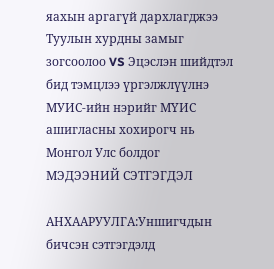яахын аргагүй дархлагджээ
Туулын хурдны замыг зогсоолоо VS Эцэслэн шийдтэл бид тэмцлээ үргэлжлүүлнэ
МУИС-ийн нэрийг МҮИС ашигласны хохирогч нь Монгол Улс болдог
МЭДЭЭНИЙ СЭТГЭГДЭЛ

АНХААРУУЛГА:Уншигчдын бичсэн сэтгэгдэлд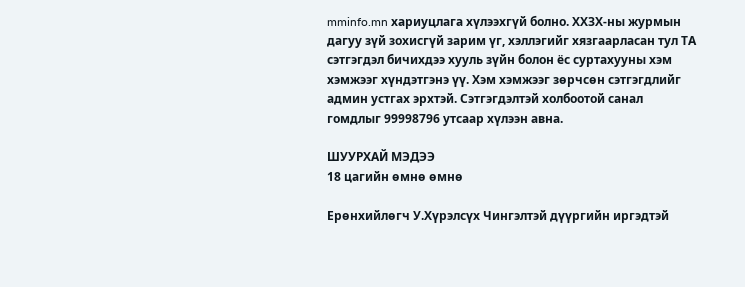mminfo.mn хариуцлага хүлээхгүй болно. ХХЗХ-ны журмын дагуу зүй зохисгүй зарим үг, хэллэгийг хязгаарласан тул ТА сэтгэгдэл бичихдээ хууль зүйн болон ёс суртахууны хэм хэмжээг хүндэтгэнэ үү. Хэм хэмжээг зөрчсөн сэтгэгдлийг админ устгах эрхтэй. Сэтгэгдэлтэй холбоотой санал гомдлыг 99998796 утсаар хүлээн авна.

ШУУРХАЙ МЭДЭЭ
18 цагийн өмнө өмнө

Ерөнхийлөгч У.Хүрэлсүх Чингэлтэй дүүргийн иргэдтэй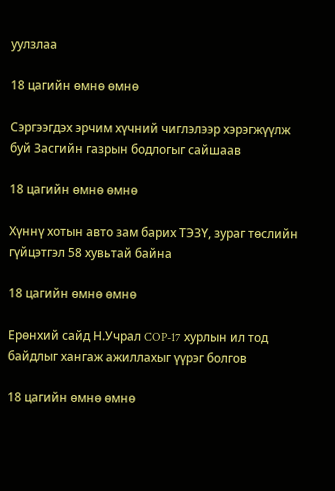уулзлаа

18 цагийн өмнө өмнө

Сэргээгдэх эрчим хүчний чиглэлээр хэрэгжүүлж буй Засгийн газрын бодлогыг сайшаав

18 цагийн өмнө өмнө

Хүннү хотын авто зам барих ТЭЗҮ, зураг төслийн гүйцэтгэл 58 хувьтай байна

18 цагийн өмнө өмнө

Ерөнхий сайд Н.Учрал COP-17 хурлын ил тод байдлыг хангаж ажиллахыг үүрэг болгов

18 цагийн өмнө өмнө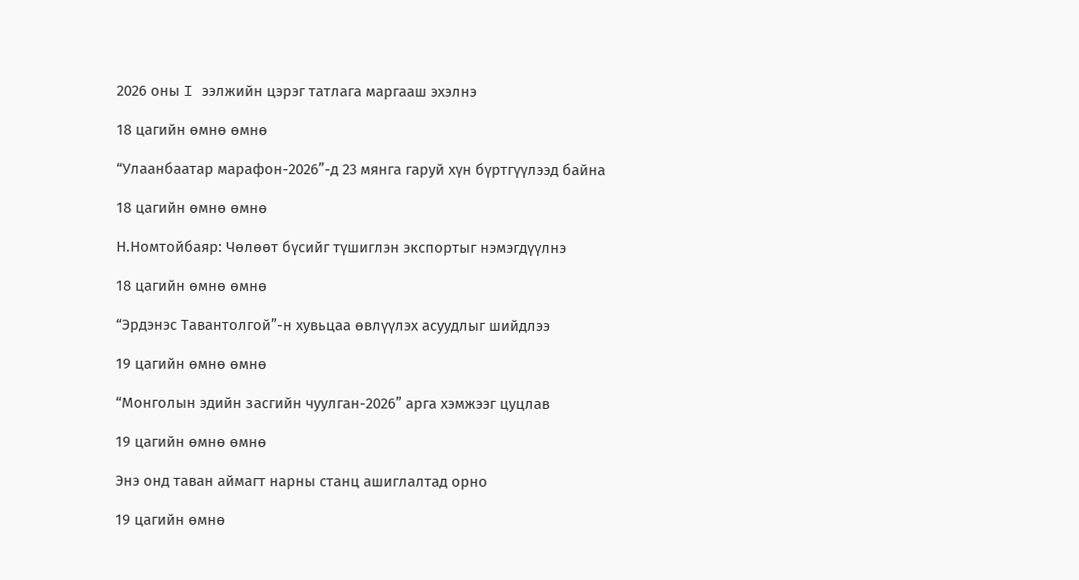2026 оны I ээлжийн цэрэг татлага маргааш эхэлнэ

18 цагийн өмнө өмнө

“Улаанбаатар марафон-2026”-д 23 мянга гаруй хүн бүртгүүлээд байна

18 цагийн өмнө өмнө

Н.Номтойбаяр: Чөлөөт бүсийг түшиглэн экспортыг нэмэгдүүлнэ

18 цагийн өмнө өмнө

“Эрдэнэс Тавантолгой”-н хувьцаа өвлүүлэх асуудлыг шийдлээ

19 цагийн өмнө өмнө

“Монголын эдийн засгийн чуулган-2026” арга хэмжээг цуцлав

19 цагийн өмнө өмнө

Энэ онд таван аймагт нарны станц ашиглалтад орно

19 цагийн өмнө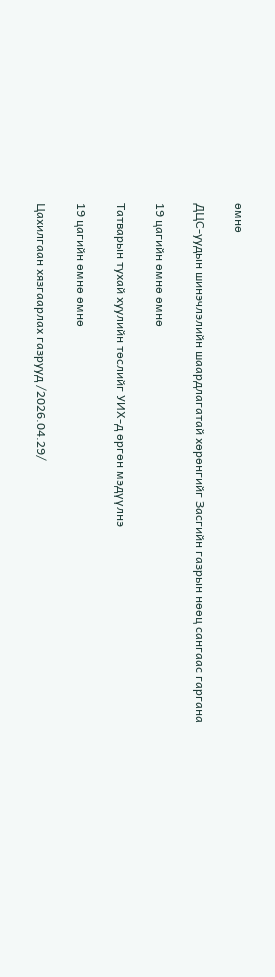өмнө

ДЦС-уудын шинэчлэлийн шаардлагатай хөрөнгийг Засгийн газрын нөөц сангаас гаргана

19 цагийн өмнө өмнө

Татварын тухай хуулийн төслийг УИХ-д өргөн мэдүүлнэ

19 цагийн өмнө өмнө

Цахилгаан хязгаарлах газрууд /2026.04.29/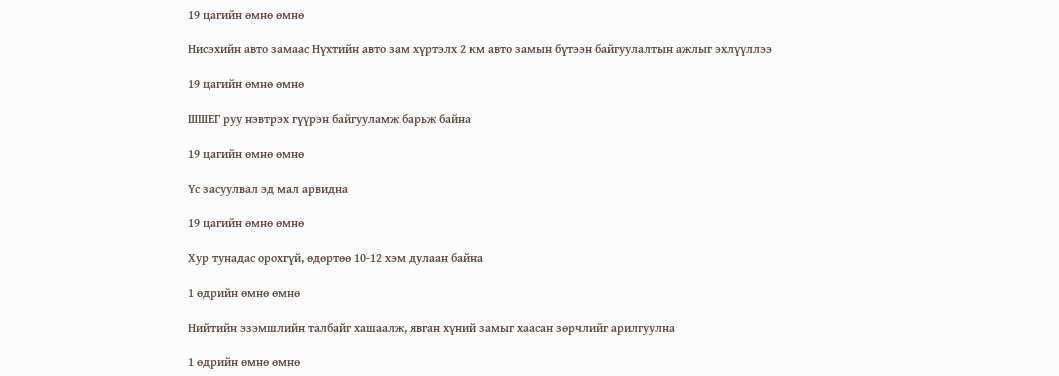19 цагийн өмнө өмнө

Нисэхийн авто замаас Нүхтийн авто зам хүртэлх 2 км авто замын бүтээн байгуулалтын ажлыг эхлүүллээ

19 цагийн өмнө өмнө

ШШЕГ руу нэвтрэх гүүрэн байгууламж барьж байна

19 цагийн өмнө өмнө

Үс засуулвал эд мал арвидна

19 цагийн өмнө өмнө

Хур тунадас орохгүй, өдөртөө 10-12 хэм дулаан байна

1 өдрийн өмнө өмнө

Нийтийн эзэмшлийн талбайг хашаалж, явган хүний замыг хаасан зөрчлийг арилгуулна

1 өдрийн өмнө өмнө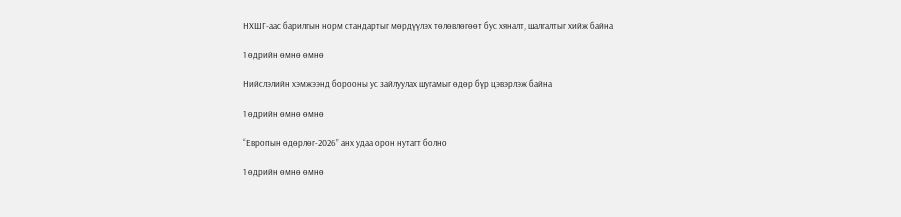НХШГ-аас барилгын норм стандартыг мөрдүүлэх төлөвлөгөөт бус хяналт, шалгалтыг хийж байна

1 өдрийн өмнө өмнө

Нийслэлийн хэмжээнд борооны ус зайлуулах шугамыг өдөр бүр цэвэрлэж байна

1 өдрийн өмнө өмнө

“Европын өдөрлөг-2026” анх удаа орон нутагт болно

1 өдрийн өмнө өмнө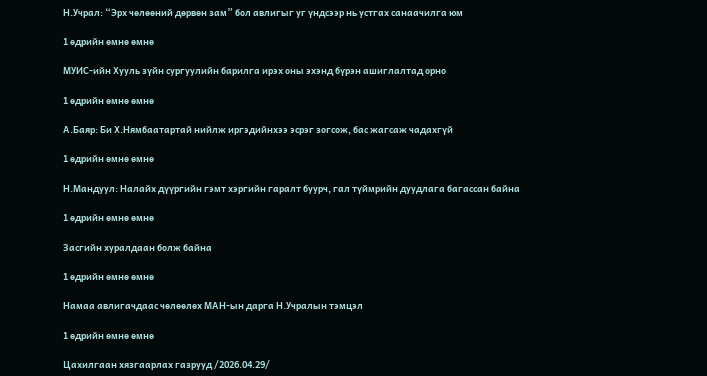Н.Учрал: “Эрх чөлөөний дөрвөн зам” бол авлигыг уг үндсээр нь устгах санаачилга юм

1 өдрийн өмнө өмнө

МУИС-ийн Хууль зүйн сургуулийн барилга ирэх оны эхэнд бүрэн ашиглалтад орно

1 өдрийн өмнө өмнө

А.Баяр: Би Х.Нямбаатартай нийлж иргэдийнхээ эсрэг зогсож, бас жагсаж чадахгүй

1 өдрийн өмнө өмнө

Н.Мандуул: Налайх дүүргийн гэмт хэргийн гаралт буурч, гал түймрийн дуудлага багассан байна

1 өдрийн өмнө өмнө

Засгийн хуралдаан болж байна

1 өдрийн өмнө өмнө

Намаа авлигачдаас чөлөөлөх МАН-ын дарга Н.Учралын тэмцэл

1 өдрийн өмнө өмнө

Цахилгаан хязгаарлах газрууд /2026.04.29/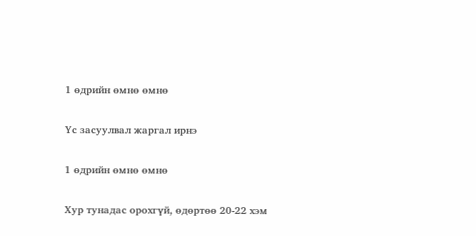1 өдрийн өмнө өмнө

Үс засуулвал жаргал ирнэ

1 өдрийн өмнө өмнө

Хур тунадас орохгүй, өдөртөө 20-22 хэм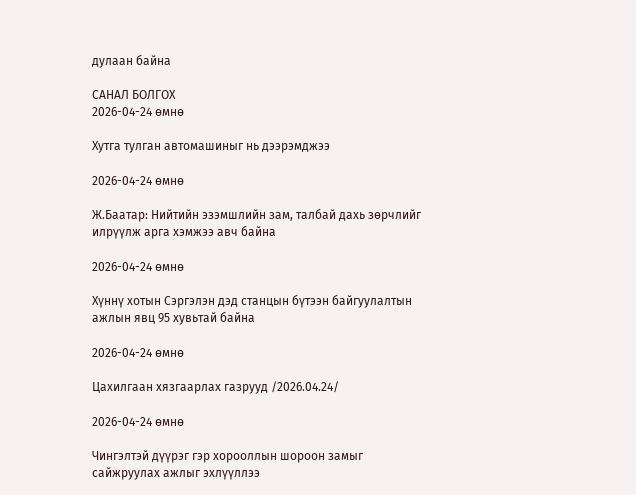дулаан байна

САНАЛ БОЛГОХ
2026-04-24 өмнө

Хутга тулган автомашиныг нь дээрэмджээ

2026-04-24 өмнө

Ж.Баатар: Нийтийн эзэмшлийн зам, талбай дахь зөрчлийг илрүүлж арга хэмжээ авч байна

2026-04-24 өмнө

Хүннү хотын Сэргэлэн дэд станцын бүтээн байгуулалтын ажлын явц 95 хувьтай байна

2026-04-24 өмнө

Цахилгаан хязгаарлах газрууд /2026.04.24/

2026-04-24 өмнө

Чингэлтэй дүүрэг гэр хорооллын шороон замыг сайжруулах ажлыг эхлүүллээ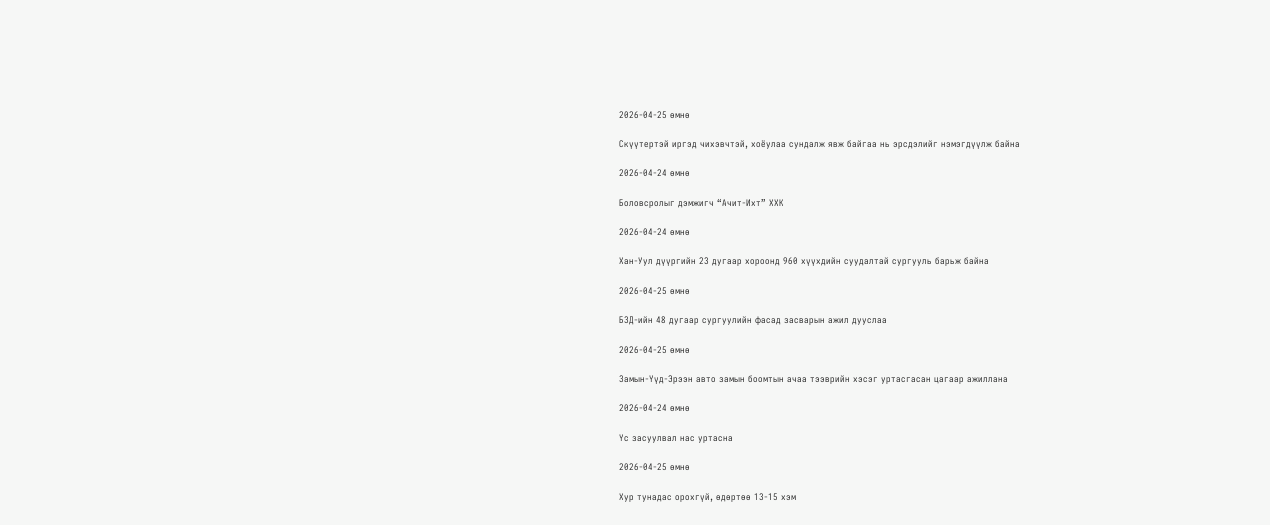2026-04-25 өмнө

Скүүтертэй иргэд чихэвчтэй, хоёулаа сундалж явж байгаа нь эрсдэлийг нэмэгдүүлж байна

2026-04-24 өмнө

Боловсролыг дэмжигч “Ачит-Ихт” ХХК

2026-04-24 өмнө

Хан-Уул дүүргийн 23 дугаар хороонд 960 хүүхдийн суудалтай сургууль барьж байна

2026-04-25 өмнө

БЗД-ийн 48 дугаар сургуулийн фасад засварын ажил дууслаа

2026-04-25 өмнө

Замын-Үүд-Эрээн авто замын боомтын ачаа тээврийн хэсэг уртасгасан цагаар ажиллана

2026-04-24 өмнө

Үс засуулвал нас уртасна

2026-04-25 өмнө

Хур тунадас орохгүй, өдөртөө 13-15 хэм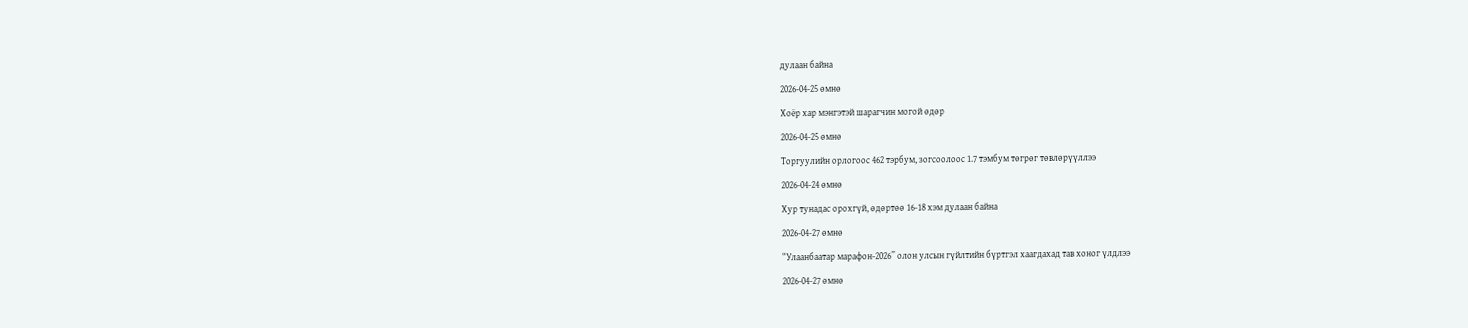дулаан байна

2026-04-25 өмнө

Хоёр хар мэнгэтэй шарагчин могой өдөр

2026-04-25 өмнө

Торгуулийн орлогоос 462 тэрбум, зогсоолоос 1.7 тэмбум төгрөг төвлөрүүллээ

2026-04-24 өмнө

Хур тунадас орохгүй, өдөртөө 16-18 хэм дулаан байна

2026-04-27 өмнө

“Улаанбаатар марафон-2026” олон улсын гүйлтийн бүртгэл хаагдахад тав хоног үлдлээ

2026-04-27 өмнө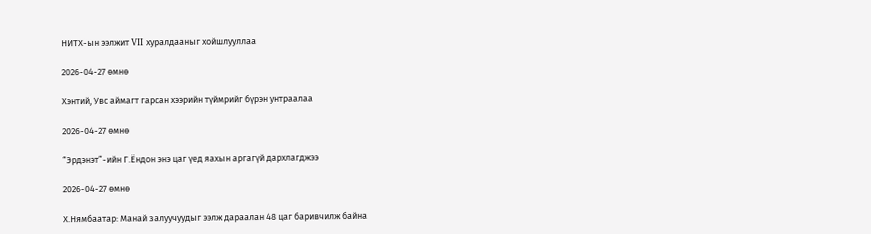НИТХ-ын ээлжит VII хуралдааныг хойшлууллаа

2026-04-27 өмнө

Хэнтий, Увс аймагт гарсан хээрийн түймрийг бүрэн унтраалаа

2026-04-27 өмнө

“Эрдэнэт”-ийн Г.Ёндон энэ цаг үед яахын аргагүй дархлагджээ

2026-04-27 өмнө

Х.Нямбаатар: Манай залуучуудыг ээлж дараалан 48 цаг баривчилж байна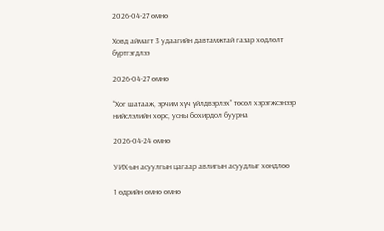2026-04-27 өмнө

Ховд аймагт 3 удаагийн давтамжтай газар хөдлөлт бүртгэгдлээ

2026-04-27 өмнө

“Хог шатааж, эрчим хүч үйлдвэрлэх” төсөл хэрэгжсэнээр нийслэлийн хөрс, усны бохирдол буурна

2026-04-24 өмнө

УИХ-ын асуулгын цагаар авлигын асуудлыг хөндлөө

1 өдрийн өмнө өмнө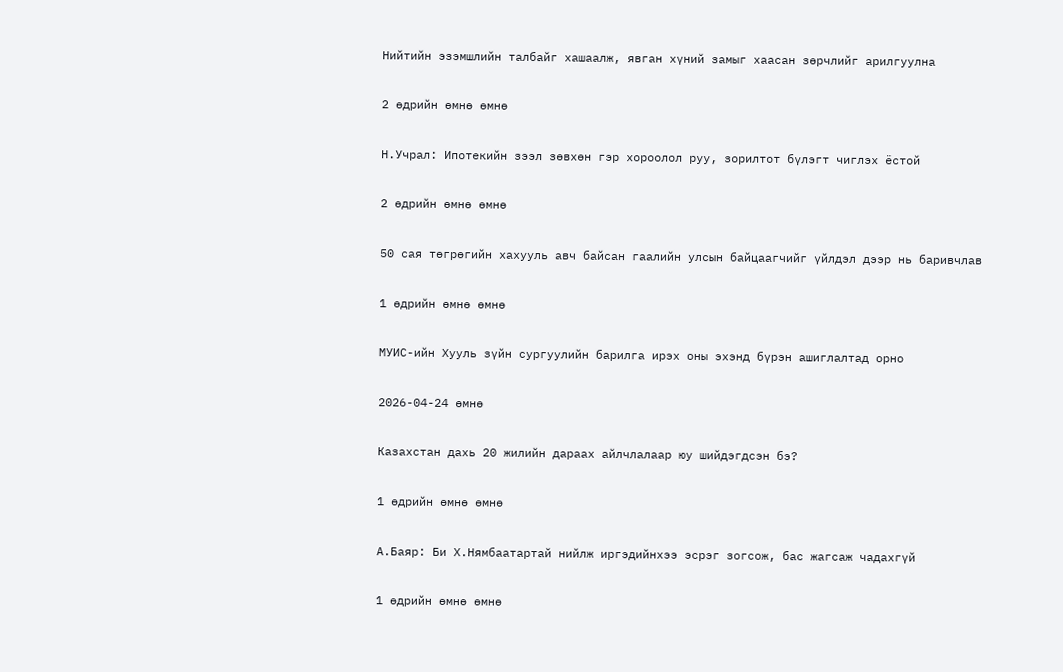Нийтийн эзэмшлийн талбайг хашаалж, явган хүний замыг хаасан зөрчлийг арилгуулна

2 өдрийн өмнө өмнө

Н.Учрал: Ипотекийн зээл зөвхөн гэр хороолол руу, зорилтот бүлэгт чиглэх ёстой

2 өдрийн өмнө өмнө

50 сая төгрөгийн хахууль авч байсан гаалийн улсын байцаагчийг үйлдэл дээр нь баривчлав

1 өдрийн өмнө өмнө

МУИС-ийн Хууль зүйн сургуулийн барилга ирэх оны эхэнд бүрэн ашиглалтад орно

2026-04-24 өмнө

Казахстан дахь 20 жилийн дараах айлчлалаар юу шийдэгдсэн бэ?

1 өдрийн өмнө өмнө

А.Баяр: Би Х.Нямбаатартай нийлж иргэдийнхээ эсрэг зогсож, бас жагсаж чадахгүй

1 өдрийн өмнө өмнө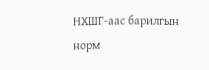НХШГ-аас барилгын норм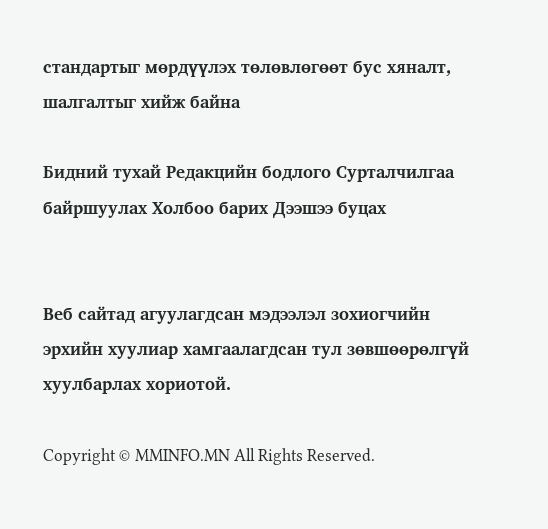стандартыг мөрдүүлэх төлөвлөгөөт бус хяналт, шалгалтыг хийж байна

Бидний тухай Редакцийн бодлого Сурталчилгаа байршуулах Холбоо барих Дээшээ буцах


Веб сайтад агуулагдсан мэдээлэл зохиогчийн эрхийн хуулиар хамгаалагдсан тул зөвшөөрөлгүй хуулбарлах хориотой.

Copyright © MMINFO.MN All Rights Reserved.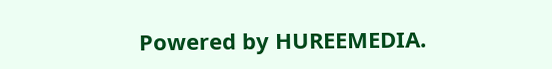Powered by HUREEMEDIA.